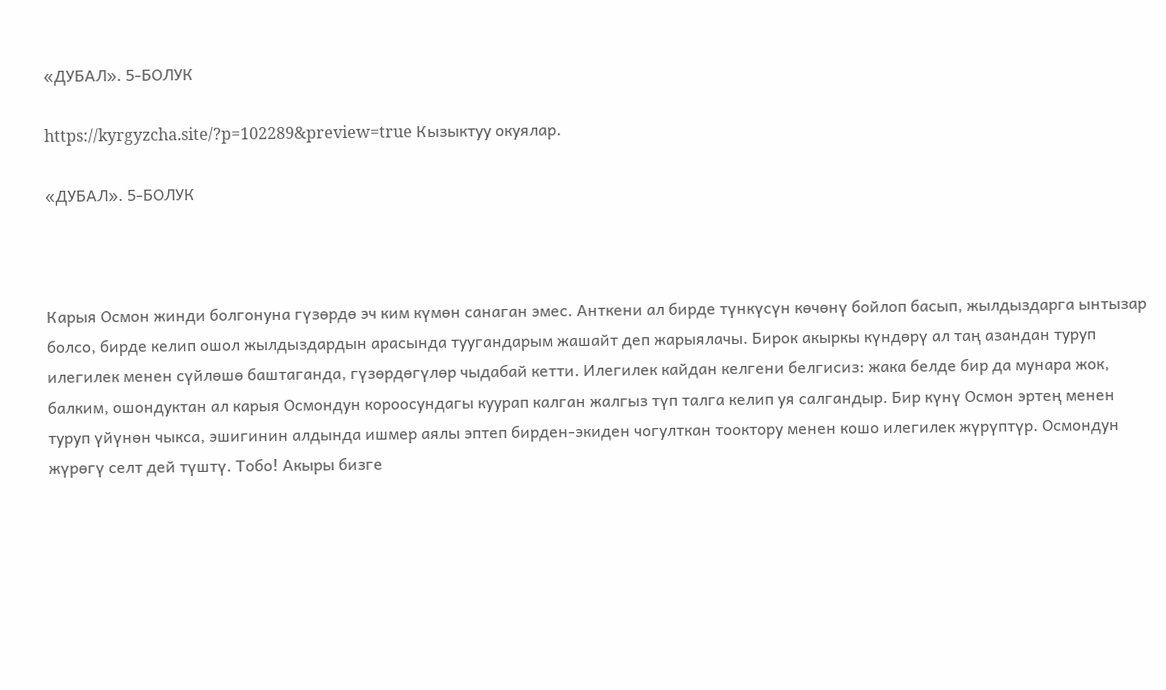«ДУБАЛ». 5-БОЛУК

https://kyrgyzcha.site/?p=102289&preview=true Кызыктуу окуялар.

«ДУБАЛ». 5-БОЛУК



Карыя Осмон жинди болгонуна гүзөрдө эч ким күмөн санаган эмес. Анткени ал бирде түнкүсүн көчөнү бойлоп басып, жылдыздарга ынтызар болсо, бирде келип ошол жылдыздардын арасында туугандарым жашайт деп жарыялачы. Бирок акыркы күндөрү ал таң азандан туруп илегилек менен сүйлөшө баштаганда, гүзөрдөгүлөр чыдабай кетти. Илегилек кайдан келгени белгисиз: жака белде бир да мунара жок, балким, ошондуктан ал карыя Осмондун короосундагы куурап калган жалгыз түп талга келип уя салгандыр. Бир күнү Осмон эртең менен туруп үйүнөн чыкса, эшигинин алдында ишмер аялы эптеп бирден-экиден чогулткан тооктору менен кошо илегилек жүрүптүр. Осмондун жүрөгү селт дей түштү. Тобо! Акыры бизге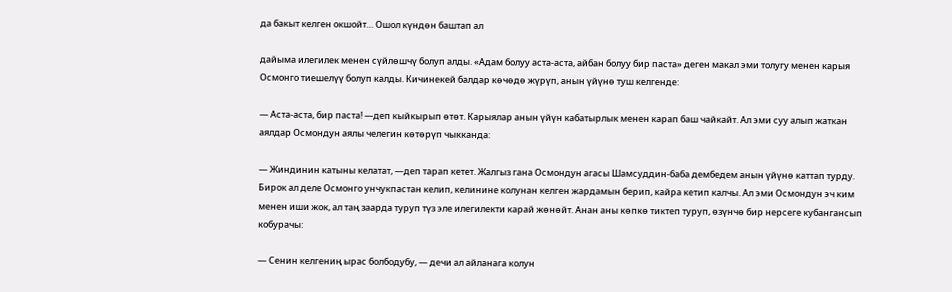да бакыт келген окшойт… Ошол күндөн баштап ал

дайыма илегилек менен сүйлөшчү болуп алды. «Адам болуу аста-аста, айбан болуу бир паста» деген макал эми толугу менен карыя Осмонго тиешелүү болуп калды. Кичинекей балдар көчөдө жүрүп, анын үйүнө туш келгенде:

— Аста-аста, бир паста! —деп кыйкырып өтөт. Карыялар анын үйүн кабатырлык менен карап баш чайкайт. Ал эми суу алып жаткан аялдар Осмондун аялы челегин көтөрүп чыкканда:

— Жиндинин катыны келатат, —деп тарап кетет. Жалгыз гана Осмондун агасы Шамсуддин-баба дембедем анын үйүнө каттап турду. Бирок ал деле Осмонго унчукпастан келип, келинине колунан келген жардамын берип, кайра кетип калчы. Ал эми Осмондун эч ким менен иши жок, ал таң заарда туруп түз эле илегилекти карай жөнөйт. Анан аны көпкө тиктеп туруп, өзүнчө бир нерсеге кубангансып кобурачы:

— Сенин келгениң ырас болбодубу, — дечи ал айланага колун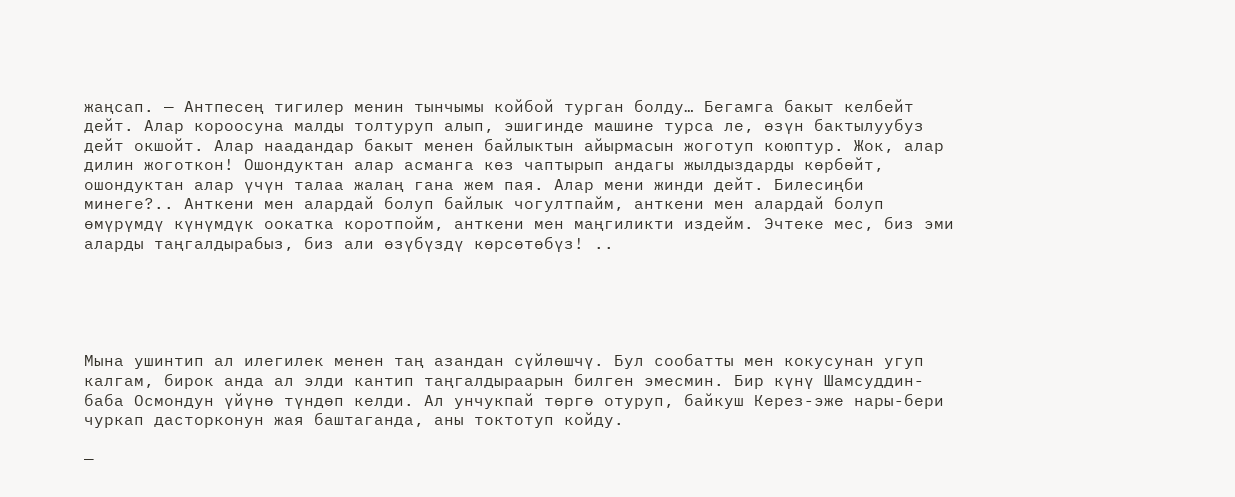жаңсап. — Антпесең тигилер менин тынчымы койбой турган болду… Бегамга бакыт келбейт дейт. Алар короосуна малды толтуруп алып, эшигинде машине турса ле, өзүн бактылуубуз дейт окшойт. Алар наадандар бакыт менен байлыктын айырмасын жоготуп коюптур. Жок, алар дилин жоготкон! Ошондуктан алар асманга көз чаптырып андагы жылдыздарды көрбөйт, ошондуктан алар үчүн талаа жалаң гана жем пая. Алар мени жинди дейт. Билесиңби минеге?.. Анткени мен алардай болуп байлык чогултпайм, анткени мен алардай болуп өмүрүмдү күнүмдүк оокатка коротпойм, анткени мен маңгиликти издейм. Эчтеке мес, биз эми аларды таңгалдырабыз, биз али өзүбүздү көрсөтөбүз! ..





Мына ушинтип ал илегилек менен таң азандан сүйлөшчү. Бул сообатты мен кокусунан угуп калгам, бирок анда ал элди кантип таңгалдыраарын билген эмесмин. Бир күнү Шамсуддин- баба Осмондун үйүнө түндөп келди. Ал унчукпай төргө отуруп, байкуш Керез-эже нары-бери чуркап дасторконун жая баштаганда, аны токтотуп койду.

—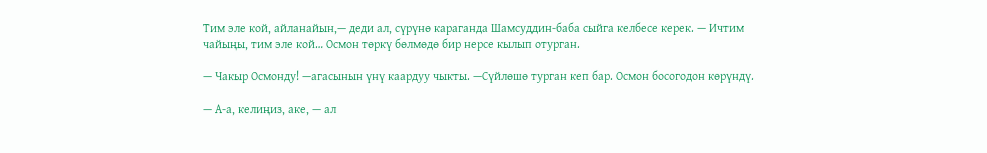Тим эле кой, айланайын,— деди ал, сүрүнө караганда Шамсуддин-баба сыйга келбесе керек. — Ичтим чайыңы, тим эле кой… Осмон төркү бөлмөдө бир нерсе кылып отурган.

— Чакыр Осмонду! —агасынын үнү каардуу чыкты. —Сүйлөшө турган кеп бар. Осмон босогодон көрүндү.

— А-а, келиңиз, аке, — ал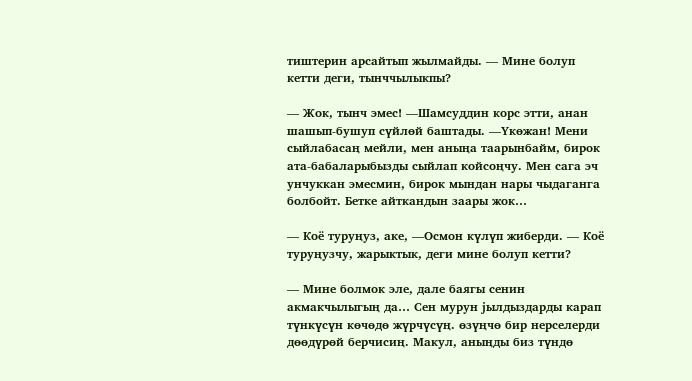тиштерин арсайтып жылмайды. — Мине болуп кетти деги, тынччылыкпы?

— Жок, тынч эмес! —Шамсуддин корс этти, анан шашып-бушуп сүйлөй баштады. —Үкөжан! Мени сыйлабасаң мейли, мен аныңа таарынбайм, бирок ата-бабаларыбызды сыйлап койсоңчу. Мен сага эч унчуккан эмесмин, бирок мындан нары чыдаганга болбойт. Бетке айткандын заары жок…

— Коё туруңуз, аке, —Осмон күлүп жиберди. — Коё туруңузчу, жарыктык, деги мине болуп кетти?

— Мине болмок эле, дале баягы сенин акмакчылыгың да… Сен мурун jылдыздарды карап түнкүсүн көчөдө жүрчүсүң. өзүңчө бир нерселерди дөөдүрөй берчисиң. Макул, аныңды биз түндө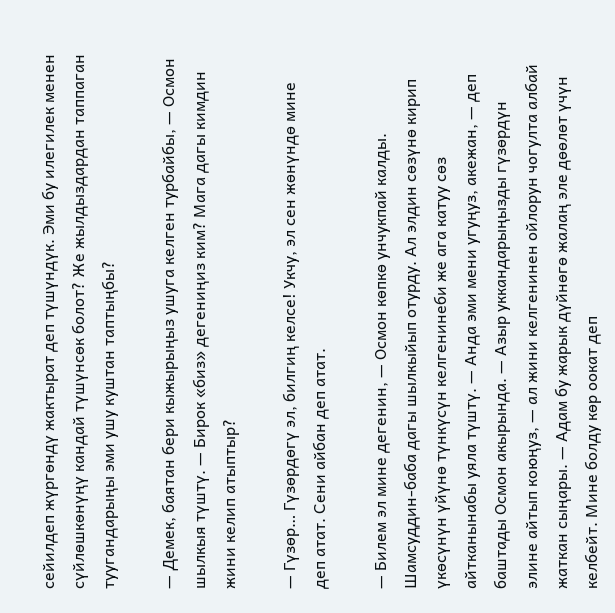сейилдеп жүргөндү жактырат деп түшүндүк. Эми бу илегилек менен сүйлөшкөнүңү кандай түшүнсөк болот? Же жылдыздардан таппаган туугандарыңы эми ушу куштан таптыңбы?

— Демек, баятан бери кыжырыңыз ушуга келген турбайбы, — Осмон шылкыя түштү. — Бирок «биз» дегениңиз ким? Мага дагы кимдин жини келип атыптыр?

— Гүзөр… Гүзөрдөгү эл, билгиң келсе! Укчу, эл сен жөнүндө мине деп атат. Сени айбан деп атат.

— Билем эл мине дегенин, — Осмон көпкө унчукпай калды. Шамсуддин-баба дагы шылкыйып отурду. Ал элдин сөзүнө кирип үкөсүнүн үйүнө түнкүсүн келгенинеби же ага катуу сөз айтканынабы уяла түштү. — Анда эми мени угуңуз, акежан, — деп баштады Осмон акырында. — Азыр уккандарыңызды гүзөрдүн элине айтып коюңуз, — ал жини келгенинен ойлорун чогулта албай жаткан сыңары. — Адам бу жарык дүйнөгө жалаң эле дөөлөт үчүн келбейт. Мине болду көр оокат деп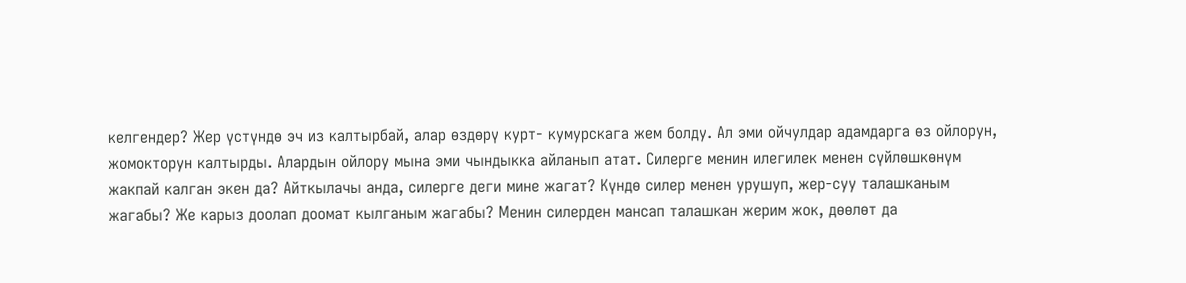келгендер? Жер үстүндө эч из калтырбай, алар өздөрү курт- кумурскага жем болду. Ал эми ойчулдар адамдарга өз ойлорун, жомокторун калтырды. Алардын ойлору мына эми чындыкка айланып атат. Силерге менин илегилек менен сүйлөшкөнүм жакпай калган экен да? Айткылачы анда, силерге деги мине жагат? Күндө силер менен урушуп, жер-суу талашканым жагабы? Же карыз доолап доомат кылганым жагабы? Менин силерден мансап талашкан жерим жок, дөөлөт да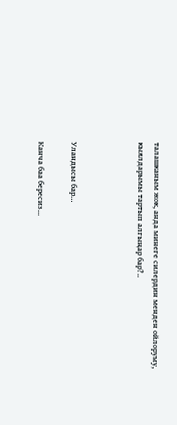талашканым жок, анда минеге силердин менден ойлоруму, кыялдарымы тартып алгыңар бар?..



Уландысы бар…

Канча баа бересиз...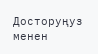Досторуңуз менен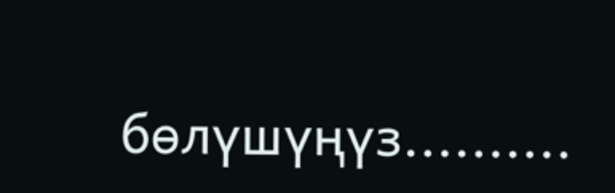бөлүшүңүз..........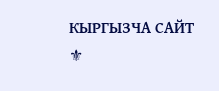КЫРГЫЗЧА САЙТ ⚜